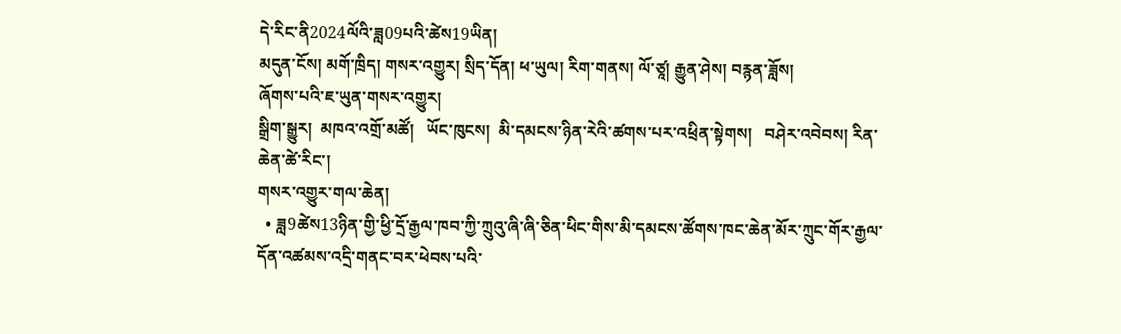དེ་རིང་ནི2024ལོའི་ཟླ09པའི་ཚེས19ཡིན།
མདུན་ངོས། མགོ་ཁྲིད། གསར་འགྱུར། སྲིད་དོན། ཕ་ཡུལ། རིག་གནས། ལོ་ཙཱ། རྒྱུན་ཤེས། བརྙན་ཟློས།
ཞོགས་པའི་ཇ་ཡུན་གསར་འགྱུར།
སྒྲིག་སྒྱུར།  མཁའ་འགྲོ་མཚོ།   ཡོང་ཁུངས།  མི་དམངས་ཉིན་རེའི་ཚགས་པར་འཕྲིན་སྟེགས།   བཤེར་འབེབས། རིན་ཆེན་ཚེ་རིང་།
གསར་འགྱུར་གལ་ཆེན།
  • ཟླ9ཚེས13ཉིན་གྱི་ཕྱི་དྲོ་རྒྱལ་ཁབ་ཀྱི་ཀྲུའུ་ཞི་ཞི་ཅིན་ཕིང་གིས་མི་དམངས་ཚོགས་ཁང་ཆེན་མོར་ཀྲུང་གོར་རྒྱལ་དོན་འཚམས་འདྲི་གནང་བར་ཕེབས་པའི་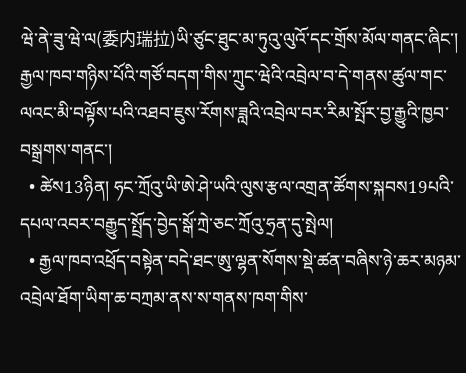ཝེ་ནེ་ཟུ་ཝེ་ལ(委内瑞拉)ཡི་ཙུང་ཐུང་མ་ཏུའུ་ལུའོ་དང་གྲོས་མོལ་གནང་ཞིང་། རྒྱལ་ཁབ་གཉིས་པོའི་གཙོ་བདག་གིས་ཀྲུང་ཝེའི་འབྲེལ་བ་དེ་གནས་ཚུལ་གང་ལའང་མི་བལྟོས་པའི་འཐབ་ཇུས་རོགས་ཟླའི་འབྲེལ་བར་རིམ་སྤོར་བྱ་རྒྱུའི་ཁྱབ་བསྒྲགས་གནང་།
  • ཚེས13ཉིན། ཧང་ཀྲོའུ་ཡི་ཨེ་ཤེ་ཡའི་ལུས་རྩལ་འགྲན་ཚོགས་སྐབས19པའི་དཔལ་འབར་བརྒྱུད་སྤྲོད་བྱེད་སྒོ་ཀྲེ་ཅང་ཀྲོའུ་ཧྲན་དུ་སྤེལ།
  • རྒྱལ་ཁབ་འཕྲོད་བསྟེན་བདེ་ཐང་ཨུ་ལྷན་སོགས་སྡེ་ཚན་བཞིས་ཉེ་ཆར་མཉམ་འབྲེལ་ཐོག་ཡིག་ཆ་བཀྲམ་ནས་ས་གནས་ཁག་གིས་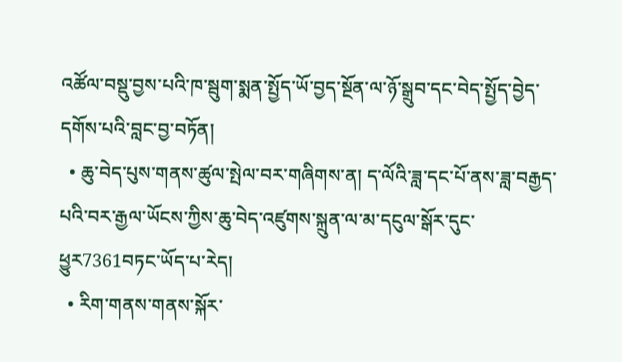འཚོལ་བསྡུ་བྱས་པའི་ཁ་སྦུག་སྨན་སྤྱོད་ཡོ་བྱད་སྔོན་ལ་ཉོ་སྒྲུབ་དང་བེད་སྤྱོད་བྱེད་དགོས་པའི་བླང་བྱ་བཏོན།
  • ཆུ་བེད་པུས་གནས་ཚུལ་སྤེལ་བར་གཞིགས་ན། ད་ལོའི་ཟླ་དང་པོ་ནས་ཟླ་བརྒྱད་པའི་བར་རྒྱལ་ཡོངས་ཀྱིས་ཆུ་བེད་འཛུགས་སྐྲུན་ལ་མ་དངུལ་སྒོར་དུང་ཕྱུར7361བཏང་ཡོད་པ་རེད།
  • རིག་གནས་གནས་སྐོར་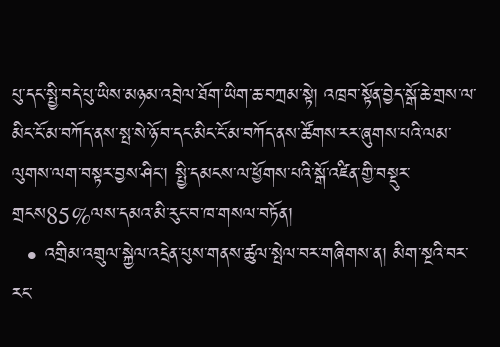པུ་དང་སྤྱི་བདེ་པུ་ཡིས་མཉམ་འབྲེལ་ཐོག་ཡིག་ཆ་བཀྲམ་སྟེ། འཁྲབ་སྟོན་བྱེད་སྒོ་ཆེ་གྲས་ལ་མིང་ངོ་མ་བཀོད་ནས་སྤ་སེ་ཉོ་བ་དང་མིང་ངོ་མ་བཀོད་ནས་ཚོགས་རར་ཞུགས་པའི་ལམ་ལུགས་ལག་བསྟར་བྱས་ཤིང་། སྤྱི་དམངས་ལ་ཕྱོགས་པའི་སྒོ་འཛིན་གྱི་བསྡུར་གྲངས85%ལས་དམའ་མི་རུང་བ་ཁ་གསལ་བཏོན།
  • འགྲིམ་འགྲུལ་སྐྱེལ་འདྲེན་པུས་གནས་ཚུལ་སྤེལ་བར་གཞིགས་ན། མིག་སྔའི་བར་རང་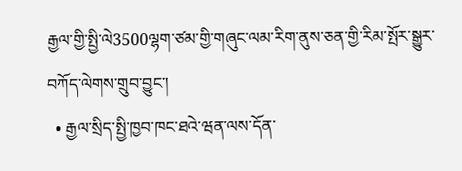རྒྱལ་གྱི་སྤྱི་ལེ3500ལྷག་ཙམ་གྱི་གཞུང་ལམ་རིག་ནུས་ཅན་གྱི་རིམ་སྤོར་སྒྱུར་བཀོད་ལེགས་གྲུབ་བྱུང་།
  • རྒྱལ་སྲིད་སྤྱི་ཁྱབ་ཁང་ཐའེ་ཝན་ལས་དོན་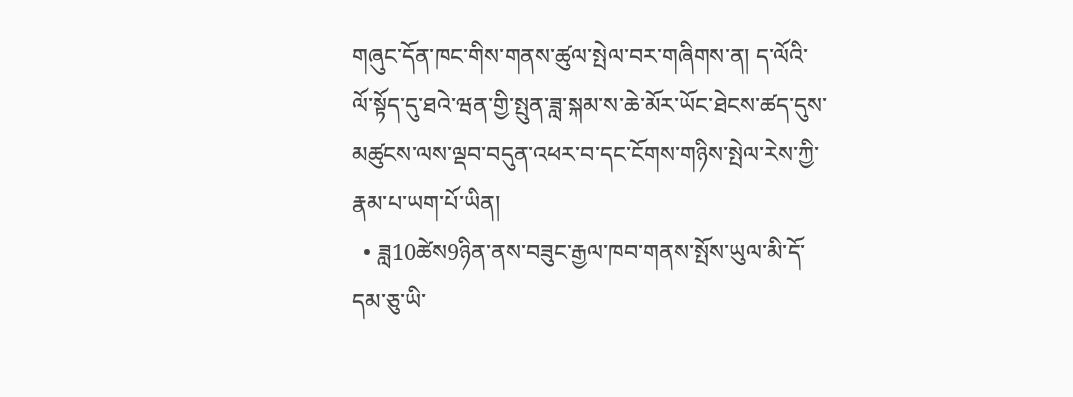གཞུང་དོན་ཁང་གིས་གནས་ཚུལ་སྤེལ་བར་གཞིགས་ན། ད་ལོའི་ལོ་སྟོད་དུ་ཐའེ་ཝན་གྱི་སྤུན་ཟླ་སྐམ་ས་ཆེ་མོར་ཡོང་ཐེངས་ཚད་དུས་མཚུངས་ལས་ལྡབ་བདུན་འཕར་བ་དང་ངོགས་གཉིས་སྤེལ་རེས་ཀྱི་རྣམ་པ་ཡག་པོ་ཡིན།
  • ཟླ10ཚེས9ཉིན་ནས་བཟུང་རྒྱལ་ཁབ་གནས་སྤོས་ཡུལ་མི་དོ་དམ་ཅུ་ཡི་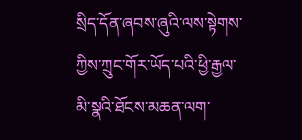སྲིད་དོན་ཞབས་ཞུའི་ལས་སྟེགས་ཀྱིས་ཀྲུང་གོར་ཡོད་པའི་ཕྱི་རྒྱལ་མི་སྣའི་ཐོངས་མཆན་ལག་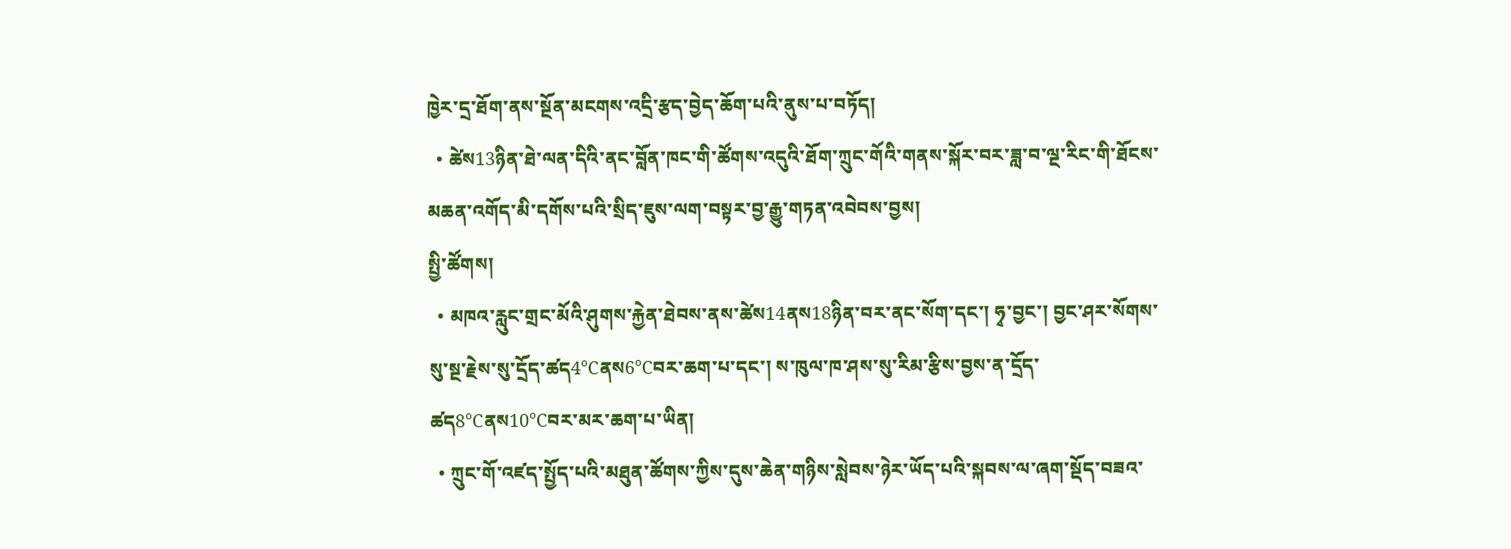ཁྱེར་དྲ་ཐོག་ནས་སྔོན་མངགས་འདྲི་རྩད་བྱེད་ཆོག་པའི་ནུས་པ་བཏོད།
  • ཚེས13ཉིན་ཐེ་ལན་དིའི་ནང་བློན་ཁང་གི་ཚོགས་འདུའི་ཐོག་ཀྲུང་གོའི་གནས་སྐོར་བར་ཟླ་བ་ལྔ་རིང་གི་ཐོངས་མཆན་འགོད་མི་དགོས་པའི་སྲིད་ཇུས་ལག་བསྟར་བྱ་རྒྱུ་གཏན་འབེབས་བྱས།
སྤྱི་ཚོགས།
  • མཁའ་རླུང་གྲང་མོའི་ཤུགས་རྐྱེན་ཐེབས་ནས་ཚེས14ནས18ཉིན་བར་ནང་སོག་དང་། ཧྭ་བྱང་། བྱང་ཤར་སོགས་སུ་སྔ་རྗེས་སུ་དྲོད་ཚད4℃ནས6℃བར་ཆག་པ་དང་། ས་ཁུལ་ཁ་ཤས་སུ་རིམ་རྩིས་བྱས་ན་དྲོད་ཚད8℃ནས10℃བར་མར་ཆག་པ་ཡིན།
  • ཀྲུང་གོ་འཛད་སྤྱོད་པའི་མཐུན་ཚོགས་ཀྱིས་དུས་ཆེན་གཉིས་སླེབས་ཉེར་ཡོད་པའི་སྐབས་ལ་ཞག་སྡོད་བཟའ་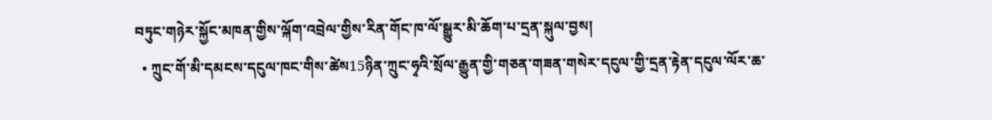བཏུང་གཉེར་སྐྱོང་མཁན་གྱིས་ལྐོག་འབྲེལ་གྱིས་རིན་གོང་ཁ་ལོ་སྒྱུར་མི་ཆོག་པ་དྲན་སྐུལ་བྱས།
  • ཀྲུང་གོ་མི་དམངས་དངུལ་ཁང་གིས་ཚེས15ཉིན་ཀྲུང་ཧྭའི་སྲོལ་རྒྱུན་གྱི་གཅན་གཟན་གསེར་དངུལ་གྱི་དྲན་རྟེན་དངུལ་ལོར་ཆ་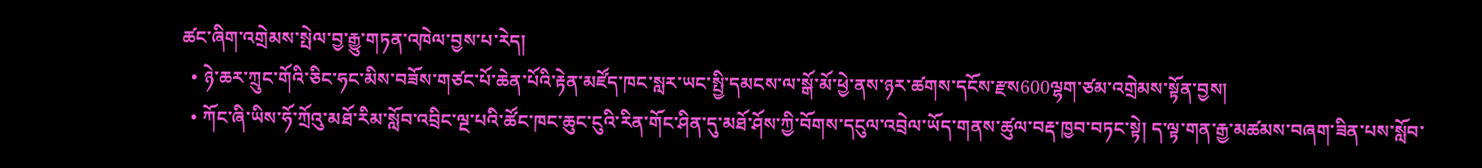ཚང་ཞིག་འགྲེམས་སྤེལ་བྱ་རྒྱུ་གཏན་འཁེལ་བྱས་པ་རེད།
  • ཉེ་ཆར་ཀྲུང་གོའི་ཅིང་ཧང་མིས་བཟོས་གཙང་པོ་ཆེན་པོའི་རྟེན་མཛོད་ཁང་སླར་ཡང་སྤྱི་དམངས་ལ་སྒོ་མོ་ཕྱེ་ནས་ཉར་ཚགས་དངོས་རྫས600ལྷག་ཙམ་འགྲེམས་སྟོན་བྱས།
  • ཀོང་ཞི་ཡིས་ཧོ་ཀྲོའུ་མཐོ་རིམ་སློབ་འབྲིང་ལྔ་པའི་ཚོང་ཁང་ཆུང་ངུའི་རིན་གོང་ཤིན་དུ་མཐོ་ཤོས་ཀྱི་བོགས་དངུལ་འབྲེལ་ཡོད་གནས་ཚུལ་བརྡ་ཁྱབ་བཏང་སྟེ། ད་ལྟ་གན་རྒྱ་མཚམས་བཞག་ཟིན་པས་སློབ་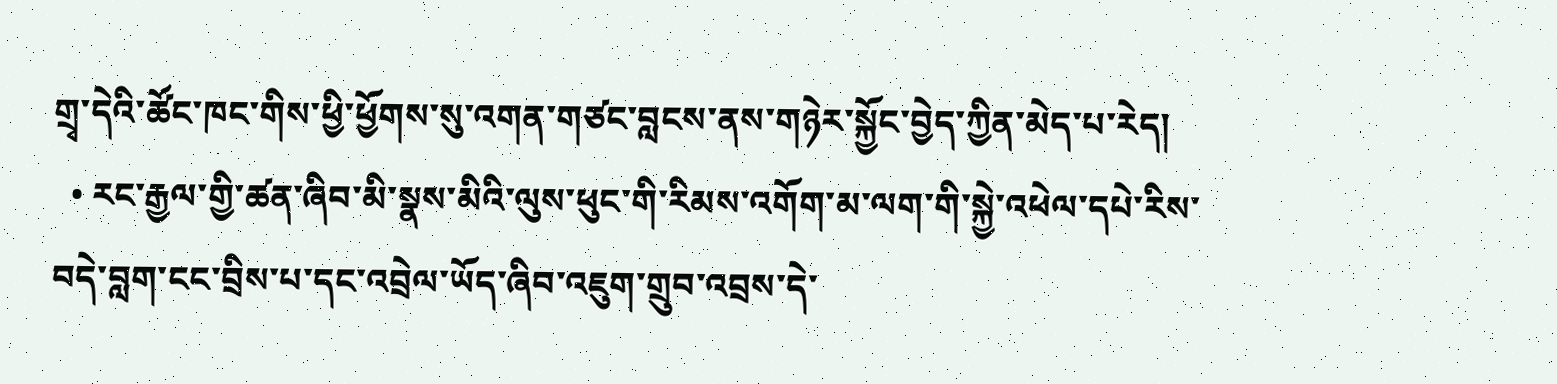གྲྭ་དེའི་ཚོང་ཁང་གིས་ཕྱི་ཕྱོགས་སུ་འགན་གཙང་བླངས་ནས་གཉེར་སྐྱོང་བྱེད་ཀྱིན་མེད་པ་རེད།
  • རང་རྒྱལ་གྱི་ཚན་ཞིབ་མི་སྣས་མིའི་ལུས་ཕུང་གི་རིམས་འགོག་མ་ལག་གི་སྐྱེ་འཕེལ་དཔེ་རིས་བདེ་བླག་ངང་བྲིས་པ་དང་འབྲེལ་ཡོད་ཞིབ་འཇུག་གྲུབ་འབྲས་དེ་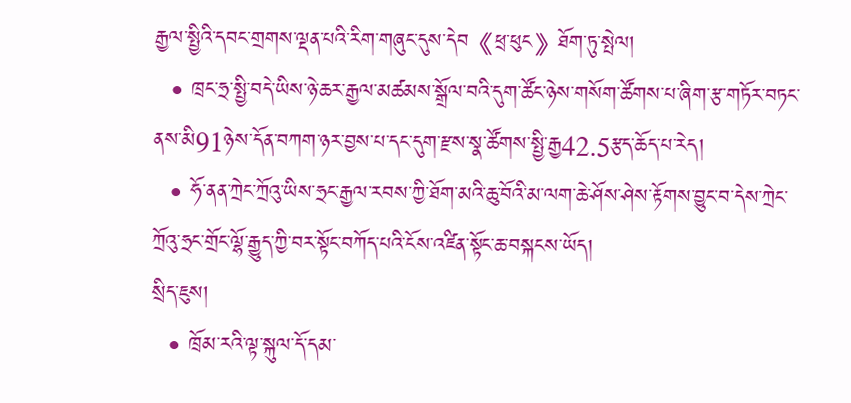རྒྱལ་སྤྱིའི་དབང་གྲགས་ལྡན་པའི་རིག་གཞུང་དུས་དེབ《ཕྲ་ཕུང》ཐོག་ཏུ་སྤེལ།
  • ཁྲང་ཧྲ་སྤྱི་བདེ་ཡིས་ཉེ་ཆར་རྒྱལ་མཚམས་སྒྲོལ་བའི་དུག་ཚོང་ཉེས་གསོག་ཚོགས་པ་ཞིག་རྩ་གཏོར་བཏང་ནས་མི91ཉེས་དོན་བཀག་ཉར་བྱས་པ་དང་དུག་རྫས་སྣ་ཚོགས་སྤྱི་རྒྱ42.5རྩད་ཆོད་པ་རེད།
  • ཧོ་ནན་ཀྲེང་ཀྲོའུ་ཡིས་ཧྲང་རྒྱལ་རབས་ཀྱི་ཐོག་མའི་ཆུ་བོའི་མ་ལག་ཆེ་ཤོས་ཤེས་རྟོགས་བྱུང་བ་དེས་ཀྲེང་ཀྲོའུ་ཧྲང་གྲོང་ལྷོ་རྒྱུད་ཀྱི་བར་སྟོང་བཀོད་པའི་ངོས་འཛིན་སྟོང་ཆ་བསྐངས་ཡོད།
སྲིད་ཇུས།
  • ཁྲོམ་རའི་ལྟ་སྐུལ་དོ་དམ་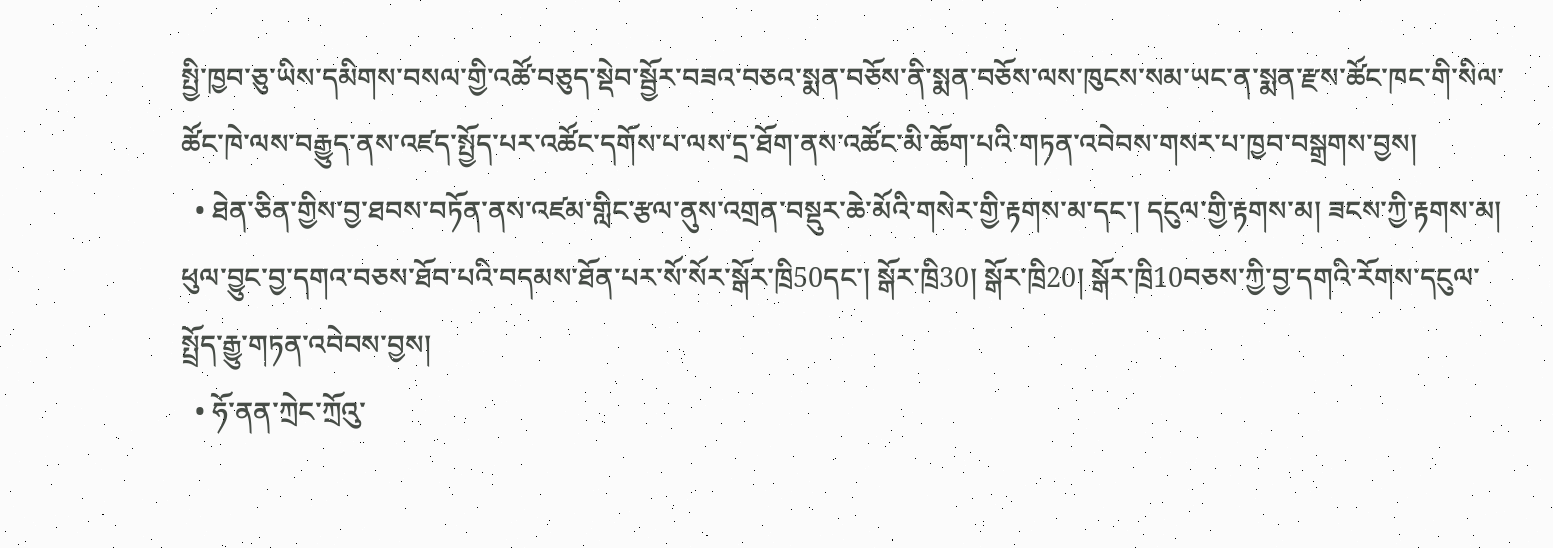སྤྱི་ཁྱབ་ཅུ་ཡིས་དམིགས་བསལ་གྱི་འཚོ་བཅུད་སྡེབ་སྦྱོར་བཟའ་བཅའ་སྨན་བཅོས་ནི་སྨན་བཅོས་ལས་ཁུངས་སམ་ཡང་ན་སྨན་རྫས་ཚོང་ཁང་གི་སིལ་ཚོང་ཁེ་ལས་བརྒྱུད་ནས་འཛད་སྤྱོད་པར་འཚོང་དགོས་པ་ལས་དྲ་ཐོག་ནས་འཚོང་མི་ཆོག་པའི་གཏན་འབེབས་གསར་པ་ཁྱབ་བསྒྲགས་བྱས།
  • ཐེན་ཅིན་གྱིས་བྱ་ཐབས་བཏོན་ནས་འཛམ་གླིང་རྩལ་ནུས་འགྲན་བསྡུར་ཆེ་མོའི་གསེར་གྱི་རྟགས་མ་དང་། དངུལ་གྱི་རྟགས་མ། ཟངས་ཀྱི་རྟགས་མ། ཕུལ་བྱུང་བྱ་དགའ་བཅས་ཐོབ་པའི་བདམས་ཐོན་པར་སོ་སོར་སྒོར་ཁྲི50དང་། སྒོར་ཁྲི30། སྒོར་ཁྲི20། སྒོར་ཁྲི10བཅས་ཀྱི་བྱ་དགའི་རོགས་དངུལ་སྤྲོད་རྒྱུ་གཏན་འབེབས་བྱས།
  • ཧོ་ནན་ཀྲེང་ཀྲོའུ་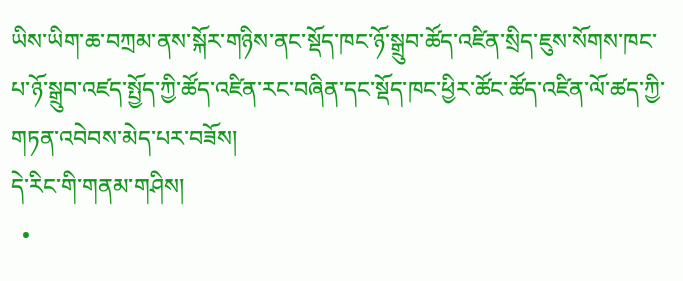ཡིས་ཡིག་ཆ་བཀྲམ་ནས་སྐོར་གཉིས་ནང་སྡོད་ཁང་ཉོ་སྒྲུབ་ཚོད་འཛིན་སྲིད་ཇུས་སོགས་ཁང་པ་ཉོ་སྒྲུབ་འཛད་སྤྱོད་ཀྱི་ཚོད་འཛིན་རང་བཞིན་དང་སྡོད་ཁང་ཕྱིར་ཚོང་ཚོད་འཛིན་ལོ་ཚད་ཀྱི་གཏན་འབེབས་མེད་པར་བཟོས།
དེ་རིང་གི་གནམ་གཤིས།
  •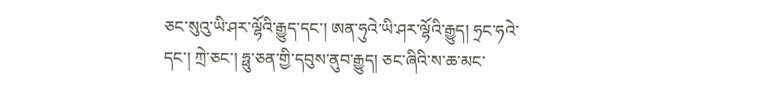ཅང་སུའུ་ཡི་ཤར་ལྷོའི་རྒྱུད་དང་། ཨན་ཧུའེ་ཡི་ཤར་ལྷོའི་རྒྱུད། ཧྲང་ཧའེ་དང་། ཀྲེ་ཅང་། ཧྥུ་ཅན་གྱི་དབུས་ནུབ་རྒྱུད། ཅང་ཞིའི་ས་ཆ་མང་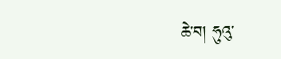ཆེ་བ། ཧུའུ་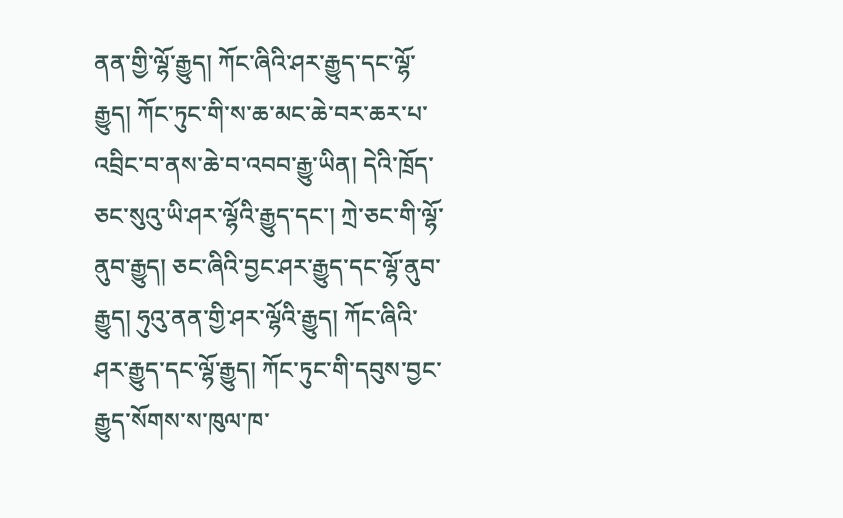ནན་གྱི་ལྷོ་རྒྱུད། ཀོང་ཞིའི་ཤར་རྒྱུད་དང་ལྷོ་རྒྱུད། ཀོང་ཏུང་གི་ས་ཆ་མང་ཆེ་བར་ཆར་པ་འབྲིང་བ་ནས་ཆེ་བ་འབབ་རྒྱུ་ཡིན། དེའི་ཁྲོད་ཅང་སུའུ་ཡི་ཤར་ལྷོའི་རྒྱུད་དང་། ཀྲེ་ཅང་གི་ལྷོ་ནུབ་རྒྱུད། ཅང་ཞིའི་བྱང་ཤར་རྒྱུད་དང་ལྷོ་ནུབ་རྒྱུད། ཧུའུ་ནན་གྱི་ཤར་ལྷོའི་རྒྱུད། ཀོང་ཞིའི་ཤར་རྒྱུད་དང་ལྷོ་རྒྱུད། ཀོང་ཏུང་གི་དབུས་བྱང་རྒྱུད་སོགས་ས་ཁུལ་ཁ་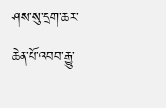ཤས་སུ་དྲག་ཆར་ཆེན་པོ་འབབ་རྒྱུ་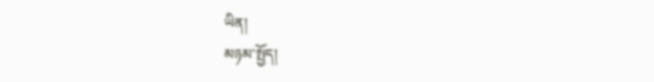ཡིན།
མཉམ་སྤྱོད།